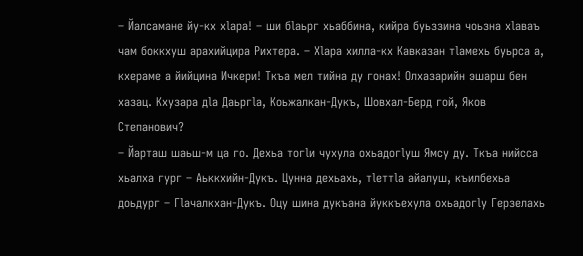– Йалсамане йу-кх хӏара! – ши бӏаьрг хьаббина, кийра буьззина чоьзна хӏаваъ чам боккхуш арахийцира Рихтера. – Хӏара хилла-кх Кавказан тӏамехь буьрса а, кхераме а йийцина Ичкери! Ткъа мел тийна ду гонах! Олхазарийн эшарш бен хазац. Кхузара дӏа Даьргӏа, Коьжалкан-Дукъ, Шовхал-Берд гой, Яков Степанович?
– Йарташ шаьш-м ца го. Дехьа тогӏи чухула охьадогӏуш Ямсу ду. Ткъа нийсса хьалха гург – Аьккхийн-Дукъ. Цунна дехьахь, тӏеттӏа айалуш, къилбехьа доьдург – Гӏачалкхан-Дукъ. Оцу шина дукъана йуккъехула охьадогӏу Герзелахь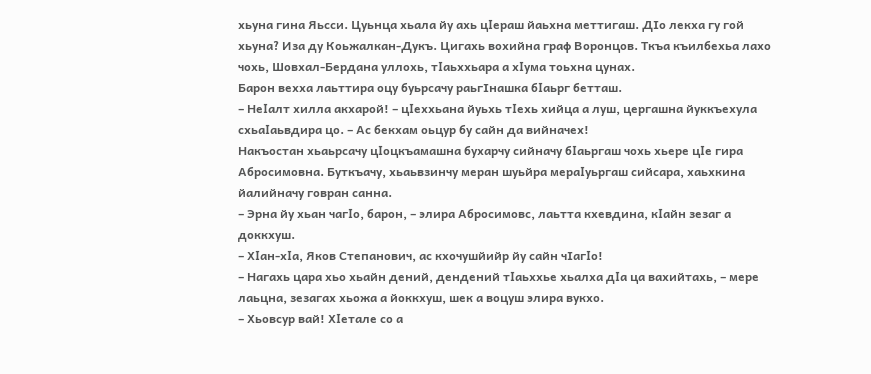хьуна гина Яьсси. Цуьнца хьала йу ахь цӏераш йаьхна меттигаш. ДІо лекха гу гой хьуна? Иза ду Коьжалкан-Дукъ. Цигахь вохийна граф Воронцов. Ткъа къилбехьа лахо чохь, Шовхал-Бердана уллохь, тӏаьххьара а хӏума тоьхна цунах.
Барон вехха лаьттира оцу буьрсачу раьгІнашка бӏаьрг бетташ.
– Неӏалт хилла акхарой! – цӏеххьана йуьхь тӏехь хийца а луш, цергашна йуккъехула схьаӏаьвдира цо. – Ас бекхам оьцур бу сайн да вийначех!
Накъостан хьаьрсачу цӏоцкъамашна бухарчу сийначу бӏаьргаш чохь хьере цӏе гира Абросимовна. Буткъачу, хьаьвзинчу меран шуьйра мераӏуьргаш сийсара, хаьхкина йалийначу говран санна.
– Эрна йу хьан чагӏо, барон, – элира Абросимовс, лаьтта кхевдина, кӏайн зезаг а доккхуш.
– Хӏан-хӏа, Яков Степанович, ас кхочушйийр йу сайн чІагӏо!
– Нагахь цара хьо хьайн дений, дендений тӏаьххье хьалха дӏа ца вахийтахь, – мере лаьцна, зезагах хьожа а йоккхуш, шек а воцуш элира вукхо.
– Хьовсур вай! Хӏетале со а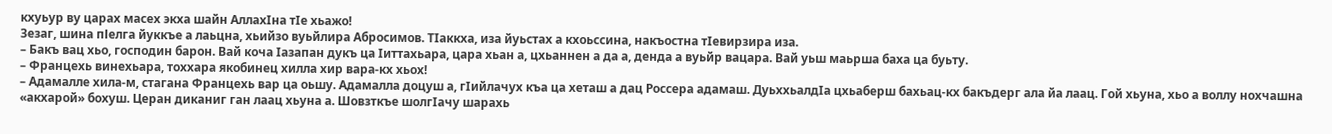кхуьур ву царах масех экха шайн Аллахӏна тӏе хьажо!
Зезаг, шина пІелга йуккъе а лаьцна, хьийзо вуьйлира Абросимов. Тӏаккха, иза йуьстах а кхоьссина, накъостна тӏевирзира иза.
– Бакъ вац хьо, господин барон. Вай коча ӏазапан дукъ ца ӏиттахьара, цара хьан а, цхьаннен а да а, денда а вуьйр вацара. Вай уьш маьрша баха ца буьту.
– Францехь винехьара, тоххара якобинец хилла хир вара-кх хьох!
– Адамалле хила-м, стагана Францехь вар ца оьшу. Адамалла доцуш а, гӏийлачух къа ца хеташ а дац Россера адамаш. Дуьххьалдӏа цхьаберш бахьац-кх бакъдерг ала йа лаац. Гой хьуна, хьо а воллу нохчашна «акхарой» бохуш. Церан диканиг ган лаац хьуна а. Шовзткъе шолгӏачу шарахь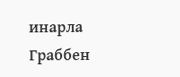инарла Граббен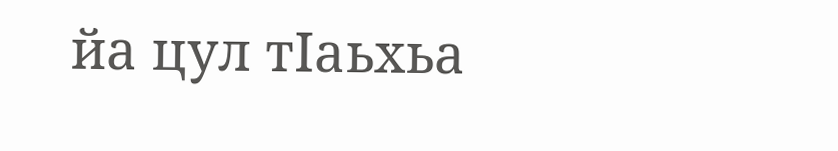йа цул тӏаьхьа